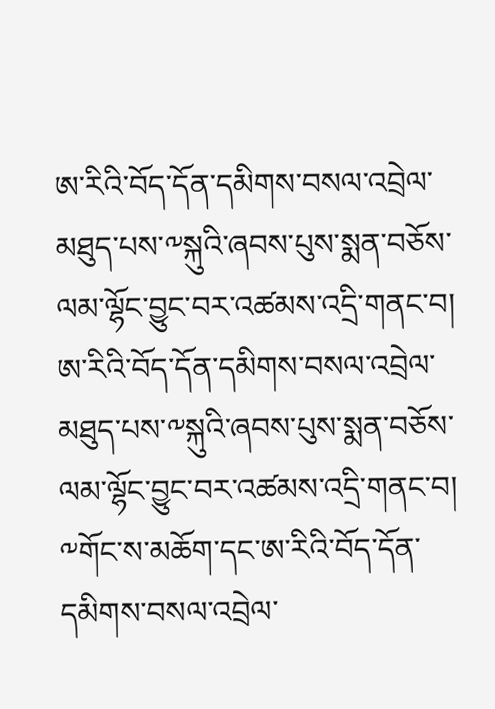ཨ་རིའི་བོད་དོན་དམིགས་བསལ་འབྲེལ་མཐུད་པས་༸སྐུའི་ཞབས་པུས་སྨན་བཅོས་ལམ་ལྷོང་བྱུང་བར་འཚམས་འདྲི་གནང་བ།
ཨ་རིའི་བོད་དོན་དམིགས་བསལ་འབྲེལ་མཐུད་པས་༸སྐུའི་ཞབས་པུས་སྨན་བཅོས་ལམ་ལྷོང་བྱུང་བར་འཚམས་འདྲི་གནང་བ། ༸གོང་ས་མཆོག་དང་ཨ་རིའི་བོད་དོན་དམིགས་བསལ་འབྲེལ་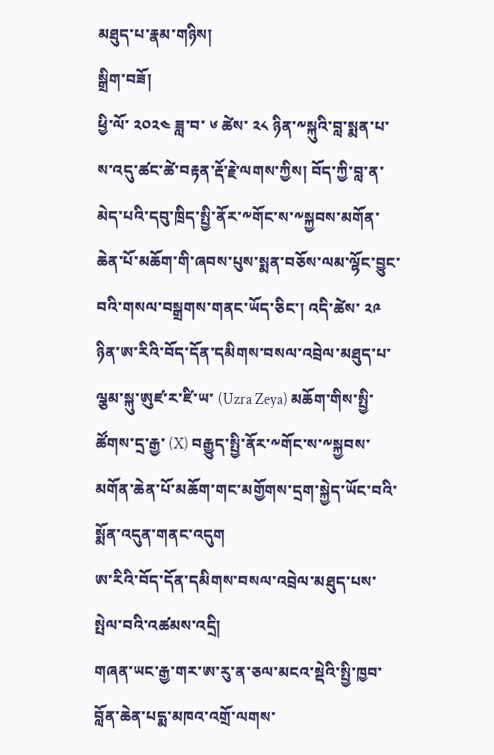མཐུད་པ་རྣམ་གཉིས།
སྒྲིག་བཟོ།
ཕྱི་ལོ་ ༢༠༢༤ ཟླ་བ་ ༦ ཚེས་ ༢༨ ཉིན་༸སྐུའི་བླ་སྨན་པ་ས་འདུ་ཚང་ཚེ་བརྟན་རྡོ་རྗེ་ལགས་ཀྱིས། བོད་ཀྱི་བླ་ན་མེད་པའི་དབུ་ཁྲིད་སྤྱི་ནོར་༸གོང་ས་༸སྐྱབས་མགོན་ཆེན་པོ་མཆོག་གི་ཞབས་པུས་སྨན་བཅོས་ལམ་ལྷོང་བྱུང་བའི་གསལ་བསྒྲགས་གནང་ཡོད་ཅིང་། འདི་ཚེས་ ༢༩ ཉིན་ཨ་རིའི་བོད་དོན་དམིགས་བསལ་འབྲེལ་མཐུད་པ་ལྕམ་སྐུ་ཨུཛ་ར་ཛི་ཡ་ (Uzra Zeya) མཆོག་གིས་སྤྱི་ཚོགས་དྲ་རྒྱ་ (X) བརྒྱུད་སྤྱི་ནོར་༸གོང་ས་༸སྐྱབས་མགོན་ཆེན་པོ་མཆོག་གང་མགྱོགས་དྲག་སྐྱེད་ཡོང་བའི་སྨོན་འདུན་གནང་འདུག
ཨ་རིའི་བོད་དོན་དམིགས་བསལ་འབྲེལ་མཐུད་པས་སྤེལ་བའི་འཚམས་འདྲི།
གཞན་ཡང་རྒྱ་གར་ཨ་རུ་ན་ཅལ་མངའ་སྡེའི་སྤྱི་ཁྱབ་བློན་ཆེན་པདྨ་མཁའ་འགྲོ་ལགས་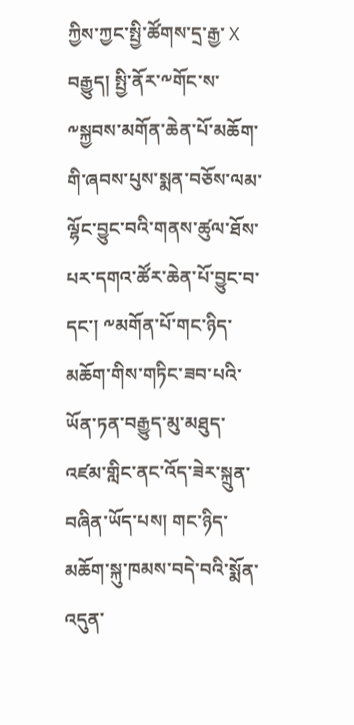ཀྱིས་ཀྱང་སྤྱི་ཚོགས་དྲ་རྒྱ་ X བརྒྱུད། སྤྱི་ནོར་༸གོང་ས་༸སྐྱབས་མགོན་ཆེན་པོ་མཆོག་གི་ཞབས་པུས་སྨན་བཅོས་ལམ་ལྷོང་བྱུང་བའི་གནས་ཚུལ་ཐོས་པར་དགའ་ཚོར་ཆེན་པོ་བྱུང་བ་དང་། ༸མགོན་པོ་གང་ཉིད་མཆོག་གིས་གཏིང་ཟབ་པའི་ཡོན་ཏན་བརྒྱུད་མུ་མཐུད་འཛམ་གླིང་ནང་འོད་ཟེར་སྐྲུན་བཞིན་ཡོད་པས། གང་ཉིད་མཆོག་སྐུ་ཁམས་བདེ་བའི་སྨོན་འདུན་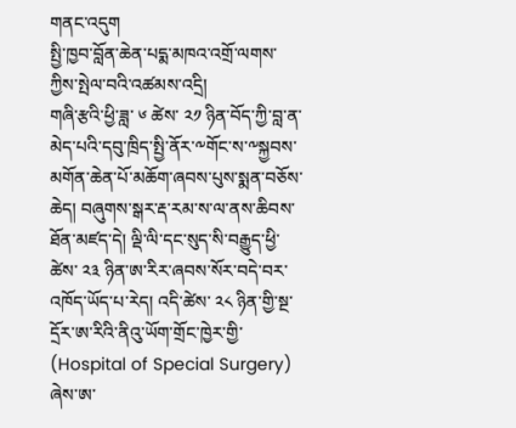གནང་འདུག
སྤྱི་ཁྱབ་བློན་ཆེན་པདྨ་མཁའ་འགྲོ་ལགས་ཀྱིས་སྤེལ་བའི་འཚམས་འདྲི།
གཞི་རྩའི་ཕྱི་ཟླ་ ༦ ཚེས་ ༢༡ ཉིན་བོད་ཀྱི་བླ་ན་མེད་པའི་དབུ་ཁྲིད་སྤྱི་ནོར་༸གོང་ས་༸སྐྱབས་མགོན་ཆེན་པོ་མཆོག་ཞབས་པུས་སྨན་བཅོས་ཆེད། བཞུགས་སྒར་རྡ་རམ་ས་ལ་ནས་ཆིབས་ཐོན་མཛད་དེ། ལྡི་ལི་དང་སུད་སི་བརྒྱུད་ཕྱི་ཚེས་ ༢༣ ཉིན་ཨ་རིར་ཞབས་སོར་བདེ་བར་འཁོད་ཡོད་པ་རེད། འདི་ཚེས་ ༢༨ ཉིན་གྱི་སྔ་དྲོར་ཨ་རིའི་ནིའུ་ཡོག་གྲོང་ཁྱེར་གྱི་ (Hospital of Special Surgery) ཞེས་ཨ་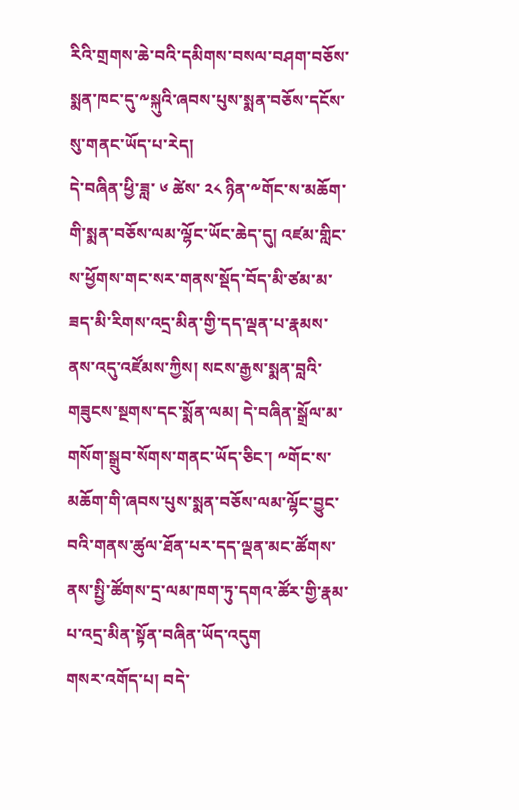རིའི་གྲགས་ཆེ་བའི་དམིགས་བསལ་བཤག་བཅོས་སྨན་ཁང་དུ་༸སྐུའི་ཞབས་པུས་སྨན་བཅོས་དངོས་སུ་གནང་ཡོད་པ་རེད།
དེ་བཞིན་ཕྱི་ཟླ་ ༦ ཚེས་ ༢༨ ཉིན་༸གོང་ས་མཆོག་གི་སྨན་བཅོས་ལམ་ལྷོང་ཡོང་ཆེད་དུ། འཛམ་གླིང་ས་ཕྱོགས་གང་སར་གནས་སྡོད་བོད་མི་ཙམ་མ་ཟད་མི་རིགས་འདྲ་མིན་གྱི་དད་ལྡན་པ་རྣམས་ནས་འདུ་འཛོམས་ཀྱིས། སངས་རྒྱས་སྨན་བླའི་གཟུངས་སྔགས་དང་སྨོན་ལམ། དེ་བཞིན་སྒྲོལ་མ་གསོག་སྒྲུབ་སོགས་གནང་ཡོད་ཅིང་། ༸གོང་ས་མཆོག་གི་ཞབས་པུས་སྨན་བཅོས་ལམ་ལྷོང་བྱུང་བའི་གནས་ཚུལ་ཐོན་པར་དད་ལྡན་མང་ཚོགས་ནས་སྤྱི་ཚོགས་དྲ་ལམ་ཁག་ཏུ་དགའ་ཚོར་གྱི་རྣམ་པ་འདྲ་མིན་སྟོན་བཞིན་ཡོད་འདུག
གསར་འགོད་པ། བདེ་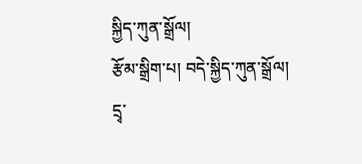སྐྱིད་ཀུན་སྒྲོལ།
རྩོམ་སྒྲིག་པ། བདེ་སྐྱིད་ཀུན་སྒྲོལ།
དྲྭ་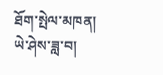ཐོག་སྤེལ་མཁན། ཡེ་ཤེས་ཟླ་བ།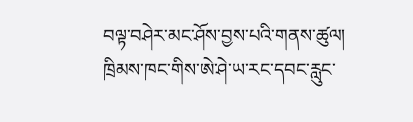བལྟ་བཤེར་མང་ཤོས་བྱས་པའི་གནས་ཚུལ།
ཁྲིམས་ཁང་གིས་ཨེ་ཤེ་ཡ་རང་དབང་རླུང་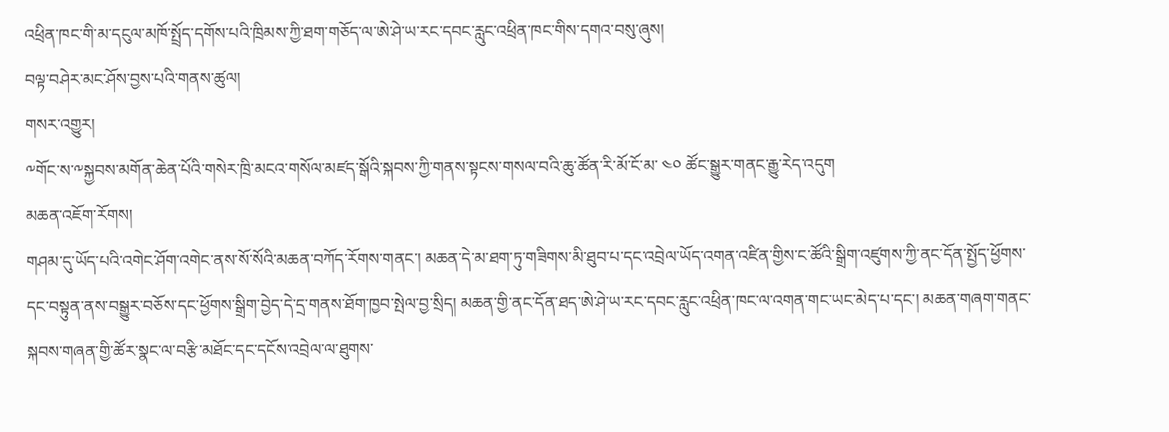འཕྲིན་ཁང་གི་མ་དངུལ་མཁོ་སྤྲོད་དགོས་པའི་ཁྲིམས་ཀྱི་ཐག་གཅོད་ལ་ཨེ་ཤེ་ཡ་རང་དབང་རླུང་འཕྲིན་ཁང་གིས་དགའ་བསུ་ཞུས།
བལྟ་བཤེར་མང་ཤོས་བྱས་པའི་གནས་ཚུལ།
གསར་འགྱུར།
༸གོང་ས་༸སྐྱབས་མགོན་ཆེན་པོའི་གསེར་ཁྲི་མངའ་གསོལ་མཛད་སྒོའི་སྐབས་ཀྱི་གནས་སྟངས་གསལ་བའི་ཆུ་ཚོན་རི་མོ་ངོ་མ་ ༤༠ ཚོང་སྒྱུར་གནང་རྒྱུ་རེད་འདུག
མཆན་འཇོག་རོགས།
གཤམ་དུ་ཡོད་པའི་འགེང་ཤོག་འགེང་ནས་སོ་སོའི་མཆན་བཀོད་རོགས་གནང་། མཆན་དེ་མ་ཐག་ཏུ་གཟིགས་མི་ཐུབ་པ་དང་འབྲེལ་ཡོད་འགན་འཛིན་གྱིས་ང་ཚོའི་སྒྲིག་འཛུགས་ཀྱི་ནང་དོན་སྤྱོད་ཕྱོགས་དང་བསྟུན་ནས་བསྒྱུར་བཅོས་དང་ཕྱོགས་སྒྲིག་བྱེད་དེ་དྲ་གནས་ཐོག་ཁྱབ་སྤེལ་བྱ་སྲིད། མཆན་གྱི་ནང་དོན་ཐད་ཨེ་ཤེ་ཡ་རང་དབང་རླུང་འཕྲིན་ཁང་ལ་འགན་གང་ཡང་མེད་པ་དང་། མཆན་གཞག་གནང་སྐབས་གཞན་གྱི་ཚོར་སྣང་ལ་བརྩི་མཐོང་དང་དངོས་འབྲེལ་ལ་ཐུགས་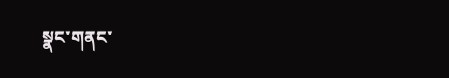སྣང་གནང་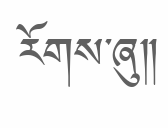རོགས་ཞུ༎